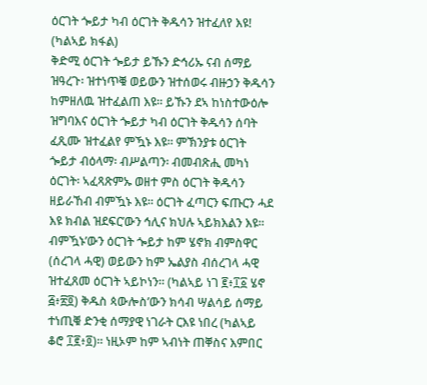ዕርገት ጐይታ ካብ ዕርገት ቅዱሳን ዝተፈለየ እዩ! (ካልኣይ ክፋል)
ቅድሚ ዕርገት ጐይታ ይኹን ድኅሪኡ ናብ ሰማይ ዝዓረጉ፡ ዝተነጥቑ ወይውን ዝተሰወሩ ብዙኃን ቅዱሳን ከምዘለዉ ዝተፈልጠ እዩ። ይኹን ደኣ ከነስተውዕሎ ዝግባእና ዕርገት ጐይታ ካብ ዕርገት ቅዱሳን ሰባት ፈጺሙ ዝተፈልየ ምዃኑ እዩ። ምኽንያቱ ዕርገት ጐይታ ብዕላማ፡ ብሥልጣን፡ ብመብጽሒ መካነ ዕርገት፡ ኣፈጻጽምኡ ወዘተ ምስ ዕርገት ቅዱሳን ዘይራኸብ ብምዃኑ እዩ። ዕርገት ፈጣርን ፍጡርን ሓደ እዩ ክብል ዝደፍር’ውን ኅሊና ክህሉ ኣይክእልን እዩ። ብምዃኑ’ውን ዕርገት ጐይታ ከም ሄኖክ ብምስዋር (ሰረገላ ሓዊ) ወይውን ከም ኤልያስ ብሰረገላ ሓዊ ዝተፈጸመ ዕርገት ኣይኮነን። (ካልኣይ ነገ ፪፥፲፩ ሄኖ ፭፥፳፬) ቅዱስ ጳውሎስ’ውን ክሳብ ሣልሳይ ሰማይ ተነጢቑ ድንቂ ሰማያዊ ነገራት ርእዩ ነበረ (ካልኣይ ቆሮ ፲፪፥፬)። ነዚኦም ከም ኣብነት ጠቐስና እምበር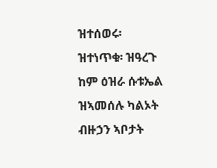ዝተሰወሩ፡ ዝተነጥቁ፡ ዝዓረጉ ከም ዕዝራ ሱቱኤል ዝኣመሰሉ ካልኦት ብዙኃን ኣቦታት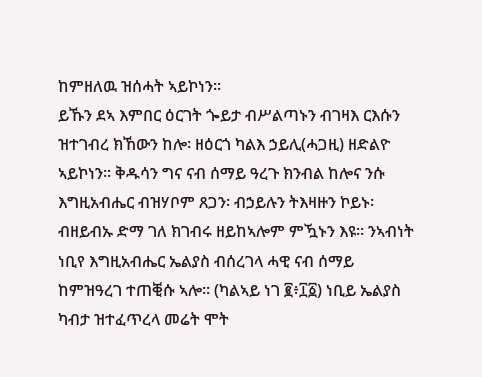ከምዘለዉ ዝሰሓት ኣይኮነን።
ይኹን ደኣ እምበር ዕርገት ጐይታ ብሥልጣኑን ብገዛእ ርእሱን ዝተገብረ ክኸውን ከሎ፡ ዘዕርጎ ካልእ ኃይሊ(ሓጋዚ) ዘድልዮ ኣይኮነን። ቅዱሳን ግና ናብ ሰማይ ዓረጉ ክንብል ከሎና ንሱ እግዚአብሔር ብዝሃቦም ጸጋን፡ ብኃይሉን ትእዛዙን ኮይኑ፡ ብዘይብኡ ድማ ገለ ክገብሩ ዘይከኣሎም ምዃኑን እዩ። ንኣብነት ነቢየ እግዚአብሔር ኤልያስ ብሰረገላ ሓዊ ናብ ሰማይ ከምዝዓረገ ተጠቒሱ ኣሎ። (ካልኣይ ነገ ፪፥፲፩) ነቢይ ኤልያስ ካብታ ዝተፈጥረላ መሬት ሞት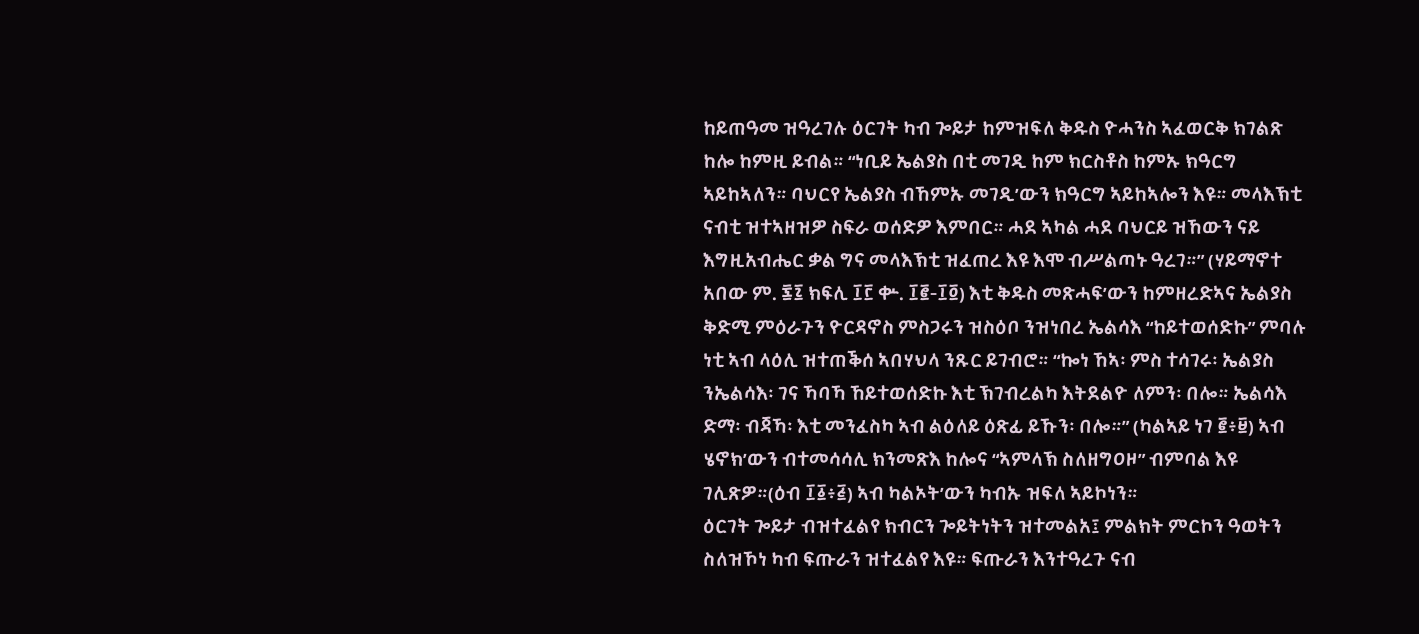ከይጠዓመ ዝዓረገሉ ዕርገት ካብ ጐይታ ከምዝፍለ ቅዱስ ዮሓንስ ኣፈወርቅ ክገልጽ ከሎ ከምዚ ይብል። “ነቢይ ኤልያስ በቲ መገዲ ከም ክርስቶስ ከምኡ ክዓርግ ኣይከኣለን። ባህርየ ኤልያስ ብኸምኡ መገዲ’ውን ክዓርግ ኣይከኣሎን እዩ። መላእኽቲ ናብቲ ዝተኣዘዝዎ ስፍራ ወሰድዎ እምበር። ሓደ ኣካል ሓደ ባህርይ ዝኸውን ናይ እግዚአብሔር ቃል ግና መላእኽቲ ዝፈጠረ እዩ እሞ ብሥልጣኑ ዓረገ።” (ሃይማኖተ አበው ም. ፷፯ ክፍሊ ፲፫ ቍ. ፲፪-፲፬) እቲ ቅዱስ መጽሓፍ’ውን ከምዘረድኣና ኤልያስ ቅድሚ ምዕራጉን ዮርዳኖስ ምስጋሩን ዝስዕቦ ንዝነበረ ኤልሳእ “ከይተወሰድኩ” ምባሉ ነቲ ኣብ ላዕሊ ዝተጠቕሰ ኣበሃህላ ንጹር ይገብሮ። “ኰነ ኸኣ፡ ምስ ተሳገሩ፡ ኤልያስ ንኤልሳእ፡ ገና ኻባኻ ኸይተወሰድኩ እቲ ኽገብረልካ እትደልዮ ለምን፡ በሎ። ኤልሳእ ድማ፡ ብጃኻ፡ እቲ መንፈስካ ኣብ ልዕለይ ዕጽፊ ይኹን፡ በሎ።” (ካልኣይ ነገ ፪፥፱) ኣብ ሄኖክ’ውን ብተመሳሳሊ ክንመጽእ ከሎና “ኣምላኽ ስለዘግዐዞ” ብምባል እዩ ገሊጽዎ።(ዕብ ፲፩፥፭) ኣብ ካልኦት’ውን ካብኡ ዝፍለ ኣይኮነን።
ዕርገት ጐይታ ብዝተፈልየ ክብርን ጐይትነትን ዝተመልአ፤ ምልክት ምርኮን ዓወትን ስለዝኾነ ካብ ፍጡራን ዝተፈልየ እዩ። ፍጡራን እንተዓረጉ ናብ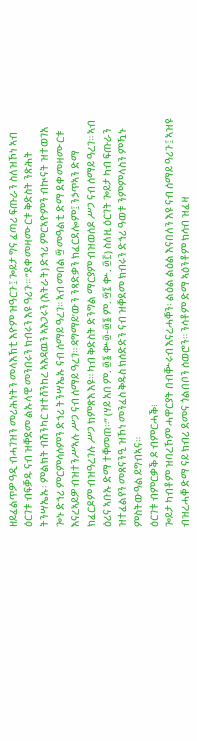ዘይፈልጥዎ ዓዲ ብሓገዝን መሪሕነትን መላእኽቲ እዮም ዝዓርጉ፤ ጐይታ ግና ፈጣሪ ፍጡራን ስለዝኾነ ኣብ ዕርገቱ ብፍቓዱ ናብ ዝቐደመ ልኡላዊ መንበሩን ክብሩን እዩ ዓሪጉ። “ደቀ መዛሙርቱ ቅድስት ንጽሕት ትንሣኤኡ፡ ምልክት ብሽንካር ዝተሸንከረ ኣእዳዉን ኣእጋሩን (እትራት) ድኅሪ ምርኣዮምን ብኲናት ዝተወገአ ጐኑ ድኅሪ ምርምሳሶምን ድኅሪ ትንሣኤኡ ናብ ሰማይ ዓረገ። ኣብ መበል ፵ መዓልቲ ድማ ደቀ መዛሙርቱ እናረኣይዎ ብዝተንሥኣሉ ሥጋ ናብ ሰማይ ዓረገ። ዳግማይ’ውን ንጻድቃን ክፈርደሎም፤ ንኃጥኣን ድማ ክፈርዶም ብዝዓረገሉ ሥጋ ክምጽእ እዩ። ካብ ቅድስት ድንግል ማርያም ብዝወሰዶ ሥጋ ናብ ሰማይ ዓረገ። ኣብ ዕሪና ኣቡኡ ድማ ተቐመጠ።” (ሃይ አበ ም. ፴፮ ቍ፴-፴፮ ም. ፵፯ ቍ. ፴፫) ስለዚ ዕርገት ጐይታ ካብ ፍጡራን ዝተፈልየን መጸናንዒ ዝኾነ መንፈስ ቅዱስ ክሰድድን ናብ ዝቐደመ ክብሩን ድኅሪ ዓወቱ ንምምላስን ምዃኑ ምስትውዓል ይግብኣና።
ዕርገቱ ብምርቃቕ ዶ ብምርሓቕ፧
ጐይታ ካብቶም ዝባረኾም ሓዋርያት በብቝሩብ እናረሓቐን፡ ልዕል ልዕል እናበለን እዩ ናብ ሰማይ ዓሪጉ፤ ኣዝዩ ብዝረሓቐ ድማ ናይ ክብሪ ደመና ጎልበቦን ሰወሮን። ንሳቶም ድማ ኣዕንቶም ክሳብ ዝፈዛ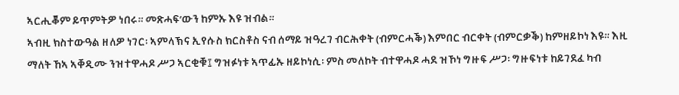ኣርሒቖም ይጥምትዎ ነበሩ። መጽሓፍ’ውን ከምኡ እዩ ዝብል።
ኣብዚ ክስተውዓል ዘለዎ ነገር፡ ኣምላኽና ኢየሱስ ክርስቶስ ናብ ሰማይ ዝዓረገ ብርሕቀት (ብምርሓቕ) እምበር ብርቀት (ብምርቃቕ) ከምዘይኮነ እዩ። እዚ ማለት ኸኣ ኣቐዲሙ ንዝተዋሓዶ ሥጋ ኣርቂቑ፤ ግዝፉነቱ ኣጥፊኡ ዘይኮነሲ፡ ምስ መለኮት ብተዋሓዶ ሓደ ዝኾነ ግዙፍ ሥጋ፡ ግዙፍነቱ ከይገደፈ ካብ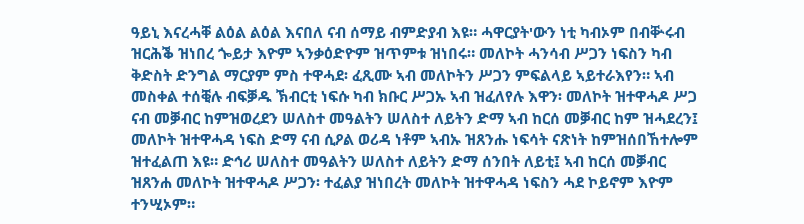ዓይኒ እናረሓቐ ልዕል ልዕል እናበለ ናብ ሰማይ ብምድያብ እዩ። ሓዋርያት'ውን ነቲ ካብኦም በብቝሩብ ዝርሕቕ ዝነበረ ጐይታ እዮም ኣንቃዕድዮም ዝጥምቱ ዝነበሩ። መለኮት ሓንሳብ ሥጋን ነፍስን ካብ ቅድስት ድንግል ማርያም ምስ ተዋሓደ፡ ፈጺሙ ኣብ መለኮትን ሥጋን ምፍልላይ ኣይተራእየን። ኣብ መስቀል ተሰቒሉ ብፍቓዱ ኽብርቲ ነፍሱ ካብ ክቡር ሥጋኡ ኣብ ዝፈለየሉ እዋን፡ መለኮት ዝተዋሓዶ ሥጋ ናብ መቓብር ከምዝወረደን ሠለስተ መዓልትን ሠለስተ ለይትን ድማ ኣብ ከርሰ መቓብር ከም ዝሓደረን፤ መለኮት ዝተዋሓዳ ነፍስ ድማ ናብ ሲዖል ወሪዳ ነቶም ኣብኡ ዝጸንሑ ነፍሳት ናጽነት ከምዝሰበኸተሎም ዝተፈልጠ እዩ። ድኅሪ ሠለስተ መዓልትን ሠለስተ ለይትን ድማ ሰንበት ለይቲ፤ ኣብ ከርሰ መቓብር ዝጸንሐ መለኮት ዝተዋሓዶ ሥጋን፡ ተፈልያ ዝነበረት መለኮት ዝተዋሓዳ ነፍስን ሓደ ኮይኖም እዮም ተንሢኦም።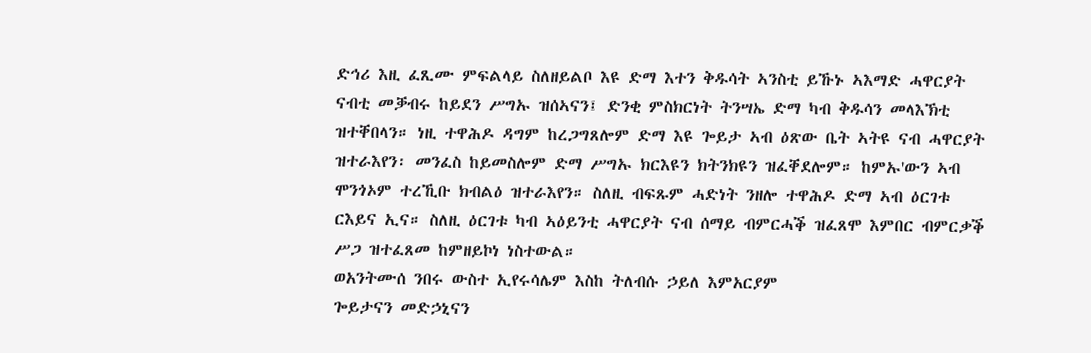ድኅሪ እዚ ፈጺሙ ምፍልላይ ስለዘይልቦ እዩ ድማ እተን ቅዱሳት ኣንስቲ ይኹኑ ኣእማድ ሓዋርያት ናብቲ መቓብሩ ከይደን ሥግኡ ዝሰኣናን፤ ድንቂ ምስክርነት ትንሣኤ ድማ ካብ ቅዱሳን መላእኽቲ ዝተቐበላን። ነዚ ተዋሕዶ ዳግም ከረጋግጸሎም ድማ እዩ ጐይታ ኣብ ዕጽው ቤት ኣትዩ ናብ ሓዋርያት ዝተራእየን፡ መንፈስ ከይመስሎም ድማ ሥግኡ ክርእዩን ክትንክዩን ዝፈቐደሎም። ከምኡ'ውን ኣብ ሞንጎኦም ተረኺቡ ክብልዕ ዝተራእየን። ስለዚ ብፍጹም ሓድነት ንዘሎ ተዋሕዶ ድማ ኣብ ዕርገቱ ርእይና ኢና። ስለዚ ዕርገቱ ካብ ኣዕይንቲ ሓዋርያት ናብ ሰማይ ብምርሓቕ ዝፈጸሞ እምበር ብምርቃቕ ሥጋ ዝተፈጸመ ከምዘይኮነ ነስተውል።
ወአንትሙሰ ንበሩ ውስተ ኢየሩሳሌም እስከ ትለብሱ ኃይለ እምአርያም
ጐይታናን መድኃኒናን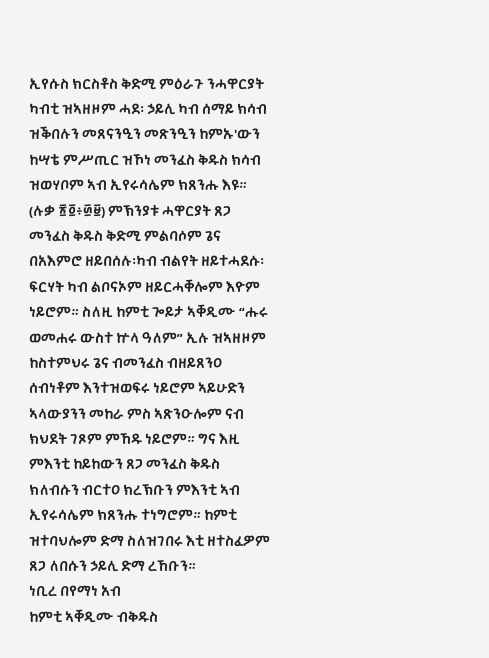ኢየሱስ ክርስቶስ ቅድሚ ምዕራጉ ንሓዋርያት ካብቲ ዝኣዘዞም ሓደ፡ ኃይሊ ካብ ሰማይ ክሳብ ዝቕበሉን መጸናንዒን መጽንዒን ከምኡ'ውን ከሣቴ ምሥጢር ዝኾነ መንፈስ ቅዱስ ክሳብ ዝወሃቦም ኣብ ኢየሩሳሌም ክጸንሑ እዩ። (ሉቃ ፳፬፥፴፱) ምኽንያቱ ሓዋርያት ጸጋ መንፈስ ቅዱስ ቅድሚ ምልባሶም ጌና በአእምሮ ዘይበሰሉ፡ካብ ብልየት ዘይተሓደሱ፡ ፍርሃት ካብ ልቦናኦም ዘይርሓቐሎም እዮም ነይሮም። ስለዚ ከምቲ ጐይታ ኣቐዲሙ “ሑሩ ወመሐሩ ውስተ ኵላ ዓለም” ኢሉ ዝኣዘዞም ከስተምህሩ ጌና ብመንፈስ ብዘይጸንዐ ሰብነቶም እንተዝወፍሩ ነይሮም ኣይሁድን ኣላውያንን መከራ ምስ ኣጽንዑሎም ናብ ክህደት ገጾም ምኸዱ ነይሮም። ግና እዚ ምእንቲ ከይከውን ጸጋ መንፈስ ቅዱስ ክለብሱን ብርተዐ ክረኽቡን ምእንቲ ኣብ ኢየሩሳሌም ክጸንሑ ተነግሮም። ከምቲ ዝተባህሎም ድማ ስለዝገበሩ እቲ ዘተስፈዎም ጸጋ ለበሱን ኃይሊ ድማ ረኸቡን።
ነቢረ በየማነ አብ
ከምቲ ኣቐዲሙ ብቅዱስ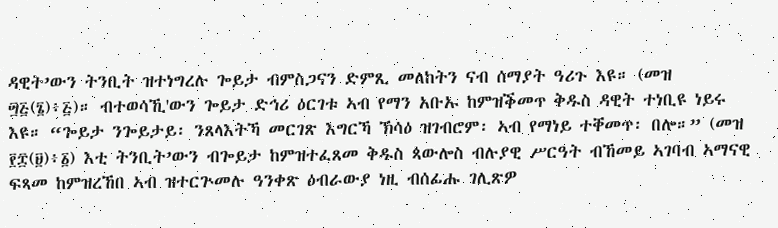ዳዊት’ውን ትንቢት ዝተነግረሉ ጐይታ ብምስጋናን ድምጺ መለከትን ናብ ሰማያት ዓሪጉ እዩ። (መዝ ፵፭(፮)፥፭)። ብተወሳኺ'ውን ጐይታ ድኅሪ ዕርገቱ ኣብ የማን አቡኡ ከምዝቕመጥ ቅዱስ ዳዊት ተነቢዩ ነይሩ እዩ። “ጐይታ ንጐይታይ፡ ንጸላእትኻ መርገጽ እግርኻ ኽሳዕ ዝገብሮም፡ ኣብ የማነይ ተቐመጥ፡ በሎ።” (መዝ ፻፰(፱)፥፩) እቲ ትንቢት’ውን ብጐይታ ከምዝተፈጸመ ቅዱስ ጳውሎስ ብሉያዊ ሥርዓት ብኸመይ ኣገባብ ኣማናዊ ፍጻመ ከምዝረኸበ ኣብ ዝተርጕመሉ ዓንቀጽ ዕብራውያ ነዚ ብሰፊሑ ገሊጽዎ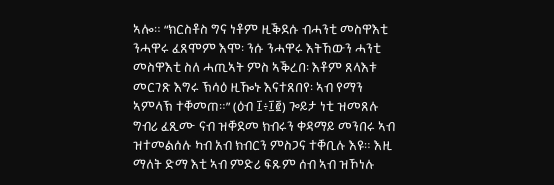ኣሎ። “ክርስቶስ ግና ነቶም ዚቕደሱ ብሓንቲ መስዋእቲ ንሓዋሩ ፈጸሞም እሞ፡ ንሱ ንሓዋሩ እትኸውን ሓንቲ መስዋእቲ ስለ ሓጢኣት ምስ ኣቕረበ፡ እቶም ጸላእቱ መርገጽ እግሩ ኽሳዕ ዚዀኑ እናተጸበየ፡ ኣብ የማን ኣምላኽ ተቐመጠ።” (ዕብ ፲፥፲፪) ጐይታ ነቲ ዝመጸሉ ግብሪ ፈጺሙ ናብ ዝቐደመ ክብሩን ቀዳማይ መንበሩ ኣብ ዝተመልሰሉ ካብ አብ ክብርን ምስጋና ተቐቢሉ እዩ። እዚ ማለት ድማ እቲ ኣብ ምድሪ ፍጹም ሰብ ኣብ ዝኾነሉ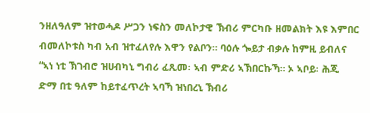ንዘለዓለም ዝተወሓዶ ሥጋን ነፍስን መለኮታዊ ኽብሪ ምርካቡ ዘመልክት እዩ እምበር ብመለኮቱስ ካብ አብ ዝተፈለየሉ እዋን የልቦን። ባዕሉ ጐይታ ብቃሉ ከምዚ ይብለና “ኣነ ነቲ ኽገብሮ ዝሀብካኒ ግብሪ ፈጺመ፡ ኣብ ምድሪ ኣኽበርኩኻ። ኦ ኣቦይ፡ ሕጂ ድማ በቲ ዓለም ከይተፈጥረት ኣባኻ ዝነበረኒ ኽብሪ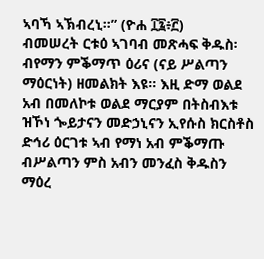ኣባኻ ኣኽብረኒ።” (ዮሐ ፲፯፥፫)
ብመሠረት ርቱዕ ኣገባብ መጽሓፍ ቅዱስ፡ ብየማን ምቕማጥ ዕሪና (ናይ ሥልጣን ማዕርነት) ዘመልክት እዩ። እዚ ድማ ወልደ አብ በመለኮቱ ወልደ ማርያም በትስብእቱ ዝኾነ ጐይታናን መድኃኒናን ኢየሱስ ክርስቶስ ድኅሪ ዕርገቱ ኣብ የማነ አብ ምቕማጡ ብሥልጣን ምስ አብን መንፈስ ቅዱስን ማዕረ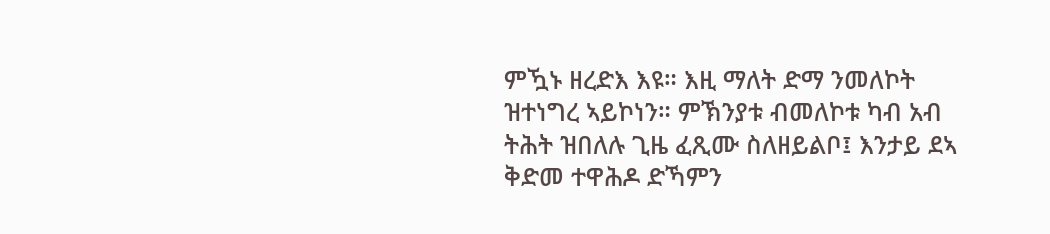ምዃኑ ዘረድእ እዩ። እዚ ማለት ድማ ንመለኮት ዝተነግረ ኣይኮነን። ምኽንያቱ ብመለኮቱ ካብ አብ ትሕት ዝበለሉ ጊዜ ፈጺሙ ስለዘይልቦ፤ እንታይ ደኣ ቅድመ ተዋሕዶ ድኻምን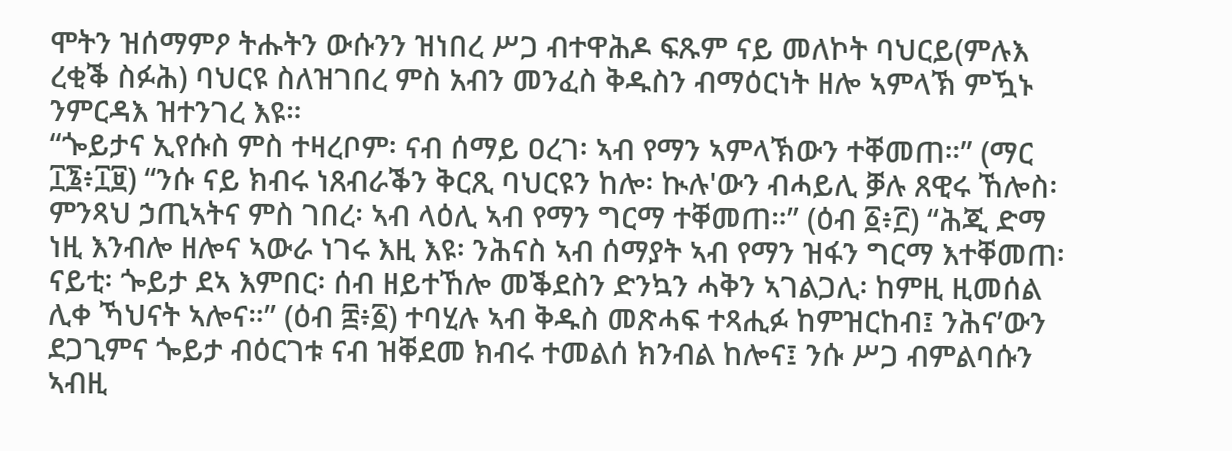ሞትን ዝሰማምዖ ትሑትን ውሱንን ዝነበረ ሥጋ ብተዋሕዶ ፍጹም ናይ መለኮት ባህርይ(ምሉእ ረቂቕ ስፉሕ) ባህርዩ ስለዝገበረ ምስ አብን መንፈስ ቅዱስን ብማዕርነት ዘሎ ኣምላኽ ምዃኑ ንምርዳእ ዝተንገረ እዩ።
“ጐይታና ኢየሱስ ምስ ተዛረቦም፡ ናብ ሰማይ ዐረገ፡ ኣብ የማን ኣምላኽውን ተቐመጠ።” (ማር ፲፮፥፲፱) “ንሱ ናይ ክብሩ ነጸብራቕን ቅርጺ ባህርዩን ከሎ፡ ኲሉ'ውን ብሓይሊ ቓሉ ጸዊሩ ኸሎስ፡ ምንጻህ ኃጢኣትና ምስ ገበረ፡ ኣብ ላዕሊ ኣብ የማን ግርማ ተቐመጠ።” (ዕብ ፩፥፫) “ሕጂ ድማ ነዚ እንብሎ ዘሎና ኣውራ ነገሩ እዚ እዩ፡ ንሕናስ ኣብ ሰማያት ኣብ የማን ዝፋን ግርማ እተቐመጠ፡ ናይቲ፡ ጐይታ ደኣ እምበር፡ ሰብ ዘይተኸሎ መቕደስን ድንኳን ሓቅን ኣገልጋሊ፡ ከምዚ ዚመሰል ሊቀ ኻህናት ኣሎና።” (ዕብ ፰፥፩) ተባሂሉ ኣብ ቅዱስ መጽሓፍ ተጻሒፉ ከምዝርከብ፤ ንሕና’ውን ደጋጊምና ጐይታ ብዕርገቱ ናብ ዝቐደመ ክብሩ ተመልሰ ክንብል ከሎና፤ ንሱ ሥጋ ብምልባሱን ኣብዚ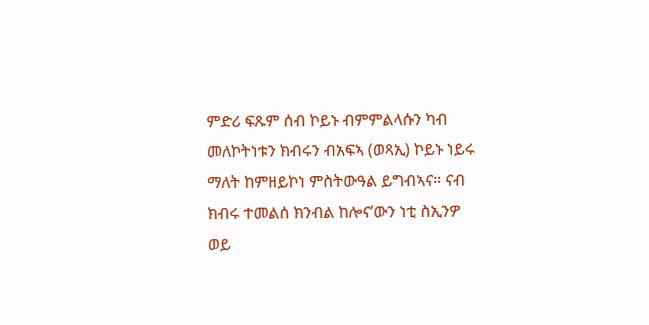ምድሪ ፍጹም ሰብ ኮይኑ ብምምልላሱን ካብ መለኮትነቱን ክብሩን ብአፍኣ (ወጻኢ) ኮይኑ ነይሩ ማለት ከምዘይኮነ ምስትውዓል ይግብኣና። ናብ ክብሩ ተመልሰ ክንብል ከሎና’ውን ነቲ ስኢንዎ ወይ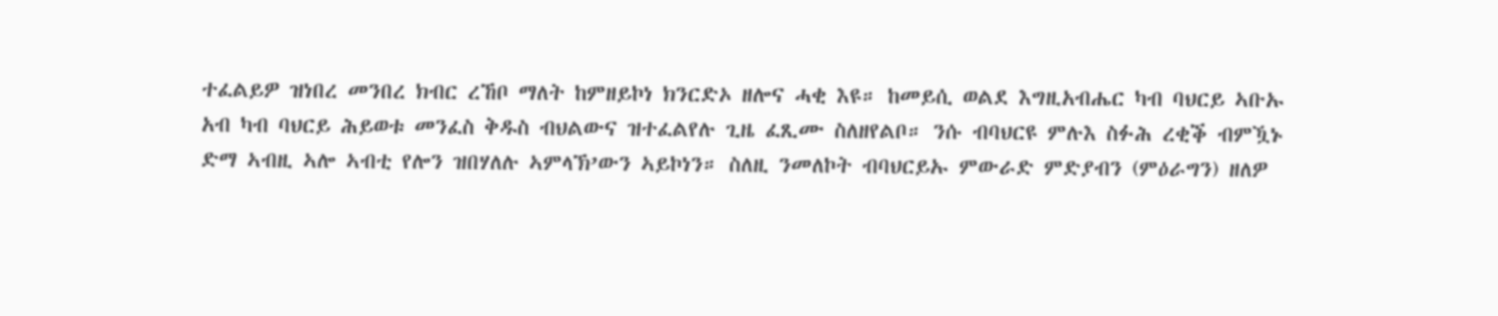ተፈልይዎ ዝነበረ መንበረ ክብር ረኸቦ ማለት ከምዘይኮነ ክንርድኦ ዘሎና ሓቂ እዩ። ከመይሲ ወልደ እግዚአብሔር ካብ ባህርይ ኣቡኡ አብ ካብ ባህርይ ሕይወቱ መንፈስ ቅዱስ ብህልውና ዝተፈልየሉ ጊዜ ፈጺሙ ስለዘየልቦ። ንሱ ብባህርዩ ምሉእ ስፉሕ ረቂቕ ብምዃኑ ድማ ኣብዚ ኣሎ ኣብቲ የሎን ዝበሃለሉ ኣምላኽ’ውን ኣይኮነን። ስለዚ ንመለኮት ብባህርይኡ ምውራድ ምድያብን (ምዕራግን) ዘለዎ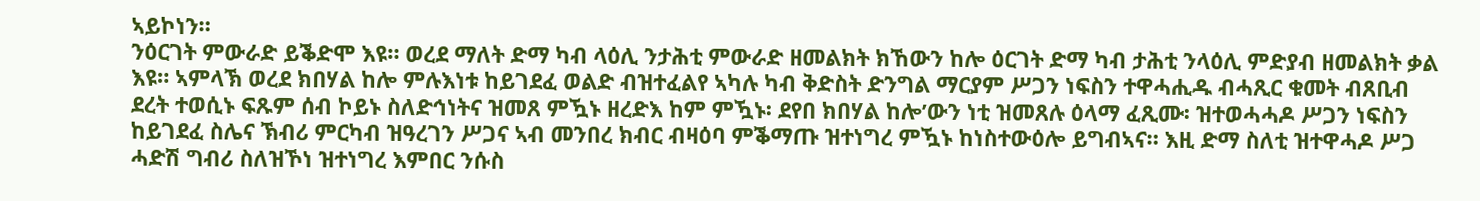ኣይኮነን።
ንዕርገት ምውራድ ይቕድሞ እዩ። ወረደ ማለት ድማ ካብ ላዕሊ ንታሕቲ ምውራድ ዘመልክት ክኸውን ከሎ ዕርገት ድማ ካብ ታሕቲ ንላዕሊ ምድያብ ዘመልክት ቃል እዩ። ኣምላኽ ወረደ ክበሃል ከሎ ምሉእነቱ ከይገደፈ ወልድ ብዝተፈልየ ኣካሉ ካብ ቅድስት ድንግል ማርያም ሥጋን ነፍስን ተዋሓሒዱ ብሓጺር ቁመት ብጸቢብ ደረት ተወሲኑ ፍጹም ሰብ ኮይኑ ስለድኅነትና ዝመጸ ምዃኑ ዘረድእ ከም ምዃኑ፡ ደየበ ክበሃል ከሎ’ውን ነቲ ዝመጸሉ ዕላማ ፈጺሙ፡ ዝተወሓሓዶ ሥጋን ነፍስን ከይገደፈ ስሌና ኽብሪ ምርካብ ዝዓረገን ሥጋና ኣብ መንበረ ክብር ብዛዕባ ምቕማጡ ዝተነግረ ምዃኑ ከነስተውዕሎ ይግብኣና። እዚ ድማ ስለቲ ዝተዋሓዶ ሥጋ ሓድሽ ግብሪ ስለዝኾነ ዝተነግረ እምበር ንሱስ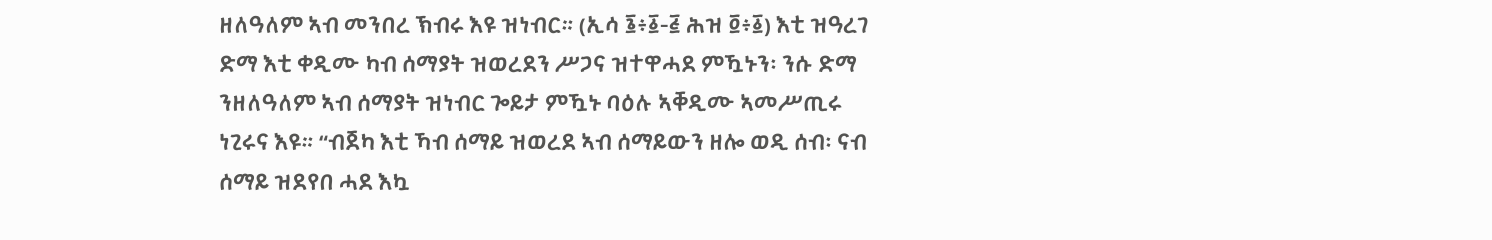ዘለዓለም ኣብ መንበረ ኽብሩ እዩ ዝነብር። (ኢሳ ፮፥፩-፭ ሕዝ ፬፥፩) እቲ ዝዓረገ ድማ እቲ ቀዲሙ ካብ ሰማያት ዝወረደን ሥጋና ዝተዋሓደ ምዃኑን፡ ንሱ ድማ ንዘለዓለም ኣብ ሰማያት ዝነብር ጐይታ ምዃኑ ባዕሉ ኣቐዲሙ ኣመሥጢሩ ነጊሩና እዩ። “ብጀካ እቲ ኻብ ሰማይ ዝወረደ ኣብ ሰማይውን ዘሎ ወዲ ሰብ፡ ናብ ሰማይ ዝደየበ ሓደ እኳ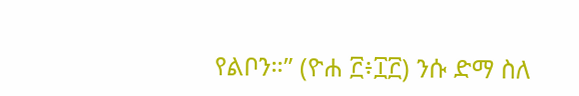የልቦን።” (ዮሐ ፫፥፲፫) ንሱ ድማ ስለ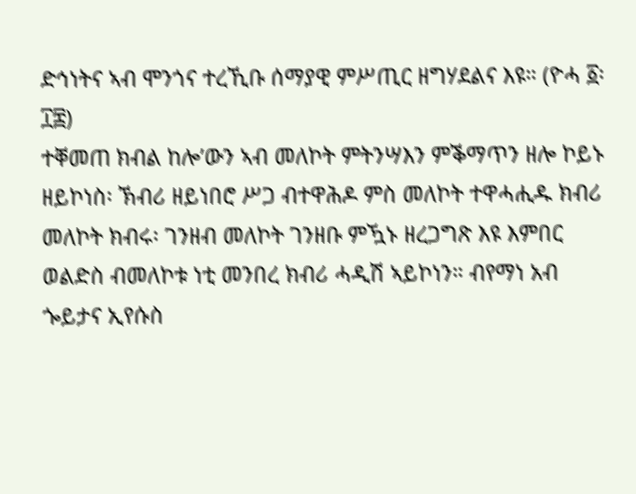ድኅነትና ኣብ ሞንጎና ተረኺቡ ሰማያዊ ምሥጢር ዘግሃደልና እዩ። (ዮሓ ፩፡፲፰)
ተቐመጠ ክብል ከሎ’ውን ኣብ መለኮት ምትንሣእን ምቕማጥን ዘሎ ኮይኑ ዘይኮነስ፡ ኽብሪ ዘይነበሮ ሥጋ ብተዋሕዶ ምስ መለኮት ተዋሓሒዱ ክብሪ መለኮት ክብሩ፡ ገንዘብ መለኮት ገንዘቡ ምዃኑ ዘረጋግጽ እዩ እምበር ወልድስ ብመለኮቱ ነቲ መንበረ ክብሪ ሓዲሽ ኣይኮነን። ብየማነ አብ ጐይታና ኢየሱስ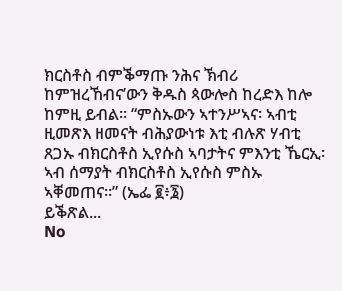ክርስቶስ ብምቕማጡ ንሕና ኽብሪ ከምዝረኸብና’ውን ቅዱስ ጳውሎስ ከረድእ ከሎ ከምዚ ይብል። “ምስኡውን ኣተንሥኣና፡ ኣብቲ ዚመጽእ ዘመናት ብሕያውነቱ እቲ ብሉጽ ሃብቲ ጸጋኡ ብክርስቶስ ኢየሱስ ኣባታትና ምእንቲ ኼርኢ፡ ኣብ ሰማያት ብክርስቶስ ኢየሱስ ምስኡ ኣቐመጠና።” (ኤፌ ፪፥፮)
ይቕጽል...
No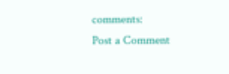comments:
Post a Comment